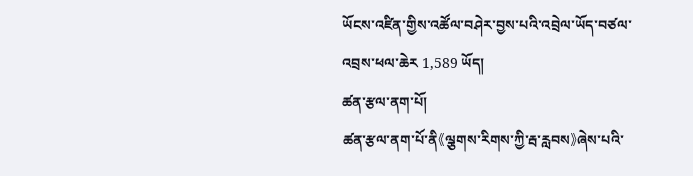ཡོངས་འཛིན་གྱིས་འཚོལ་བཤེར་བྱས་པའི་འབྲེལ་ཡོད་བཙལ་འབྲས་ཕལ་ཆེར 1,589 ཡོད།
ཚན་རྩལ་ནག་པོ།
ཚན་རྩལ་ནག་པོ་ནི《ལྕགས་རིགས་ཀྱི་རྦ་རླབས》ཞེས་པའི་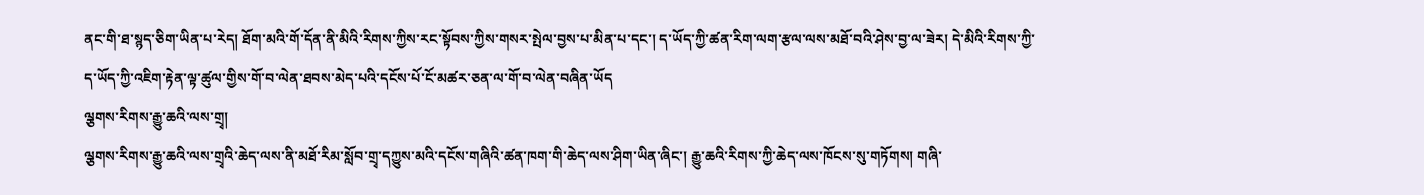ནང་གི་ཐ་སྙད་ཅིག་ཡིན་པ་རེད། ཐོག་མའི་གོ་དོན་ནི་མིའི་རིགས་ཀྱིས་རང་སྟོབས་ཀྱིས་གསར་སྤེལ་བྱས་པ་མིན་པ་དང་། ད་ཡོད་ཀྱི་ཚན་རིག་ལག་རྩལ་ལས་མཐོ་བའི་ཤེས་བྱ་ལ་ཟེར། དེ་མིའི་རིགས་ཀྱི་ད་ཡོད་ཀྱི་འཇིག་རྟེན་ལྟ་ཚུལ་གྱིས་གོ་བ་ལེན་ཐབས་མེད་པའི་དངོས་པོ་ངོ་མཚར་ཅན་ལ་གོ་བ་ལེན་བཞིན་ཡོད
ལྕགས་རིགས་རྒྱུ་ཆའི་ལས་གྲྭ།
ལྕགས་རིགས་རྒྱུ་ཆའི་ལས་གྲྭའི་ཆེད་ལས་ནི་མཐོ་རིམ་སློབ་གྲྭ་དཀྱུས་མའི་དངོས་གཞིའི་ཚན་ཁག་གི་ཆེད་ལས་ཤིག་ཡིན་ཞིང་། རྒྱུ་ཆའི་རིགས་ཀྱི་ཆེད་ལས་ཁོངས་སུ་གཏོགས། གཞི་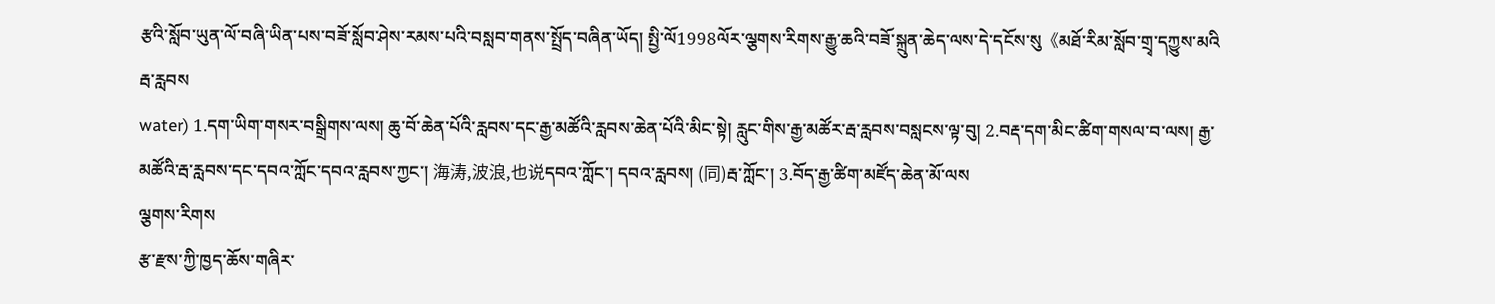རྩའི་སློབ་ཡུན་ལོ་བཞི་ཡིན་པས་བཟོ་སློབ་ཤེས་རམས་པའི་བསླབ་གནས་སྤྲོད་བཞིན་ཡོད། སྤྱི་ལོ1998ལོར་ལྕགས་རིགས་རྒྱུ་ཆའི་བཟོ་སྐྲུན་ཆེད་ལས་དེ་དངོས་སུ《མཐོ་རིམ་སློབ་གྲྭ་དཀྱུས་མའི
རྦ་རླབས
water) 1.དག་ཡིག་གསར་བསྒྲིགས་ལས། ཆུ་བོ་ཆེན་པོའི་རླབས་དང་རྒྱ་མཚོའི་རླབས་ཆེན་པོའི་མིང་སྟེ། རླུང་གིས་རྒྱ་མཚོར་རྦ་རླབས་བསླངས་ལྟ་བུ། 2.བརྡ་དག་མིང་ཚིག་གསལ་བ་ལས། རྒྱ་མཚོའི་རྦ་རླབས་དང་དབའ་ཀློང་དབའ་རླབས་ཀྱང་། 海涛,波浪,也说དབའ་ཀློང་། དབའ་རླབས། (同)རྦ་ཀློང་། 3.བོད་རྒྱ་ཚིག་མཛོད་ཆེན་མོ་ལས
ལྕགས་རིགས
རྩ་རྫས་ཀྱི་ཁྱད་ཆོས་གཞིར་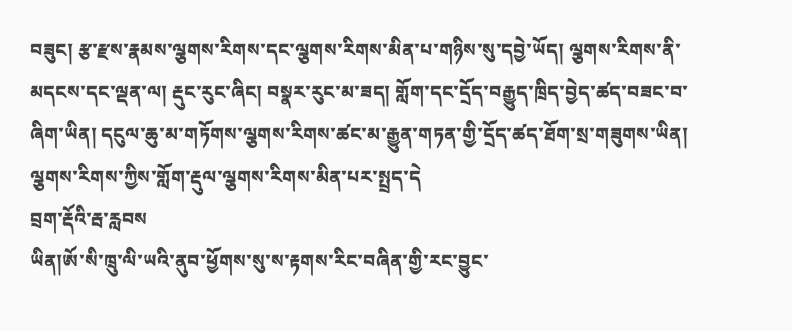བཟུང། རྩ་རྫས་རྣམས་ལྕགས་རིགས་དང་ལྕགས་རིགས་མིན་པ་གཉིས་སུ་དབྱེ་ཡོད། ལྕགས་རིགས་ནི་མདངས་དང་ལྡན་ལ། རྡུང་རུང་ཞིང། བསྣར་རུང་མ་ཟད། གློག་དང་དྲོད་བརྒྱུད་ཁྲིད་བྱེད་ཚད་བཟང་བ་ཞིག་ཡིན། དངུལ་ཆུ་མ་གཏོགས་ལྕགས་རིགས་ཚང་མ་རྒྱུན་གཏན་གྱི་དྲོད་ཚད་ཐོག་སྲ་གཟུགས་ཡིན། ལྕགས་རིགས་ཀྱིས་གློག་རྡུལ་ལྕགས་རིགས་མིན་པར་སྤྲད་དེ
བྲག་རྡོའི་རྦ་རླབས
ཡིན།ཨོ་སི་ཁྲུ་ལི་ཡའི་ནུབ་ཕྱོགས་སུ་ས་རྟགས་རིང་བཞིན་གྱི་རང་བྱུང་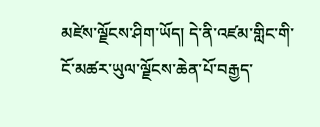མཛེས་ལྗོངས་ཤིག་ཡོད། དེ་ནི་འཛམ་གླིང་གི་ངོ་མཚར་ཡུལ་ལྗོངས་ཆེན་པོ་བརྒྱད་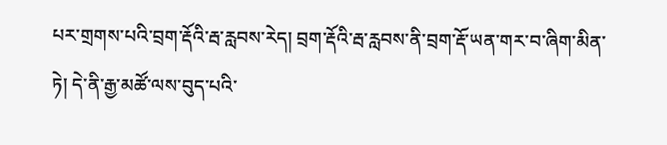པར་གྲགས་པའི་བྲག་རྡོའི་རྦ་རླབས་རེད། བྲག་རྡོའི་རྦ་རླབས་ནི་བྲག་རྡོ་ཡན་གར་བ་ཞིག་མིན་ཏེ། དེ་ནི་རྒྱ་མཚོ་ལས་བུད་པའི་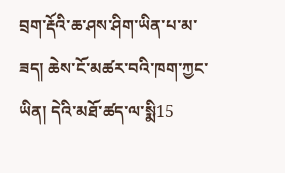བྲག་རྡོའི་ཆ་ཤས་ཤིག་ཡིན་པ་མ་ཟད། ཆེས་ངོ་མཚར་བའི་ཁག་ཀྱང་ཡིན། དེའི་མཐོ་ཚད་ལ་སྨི15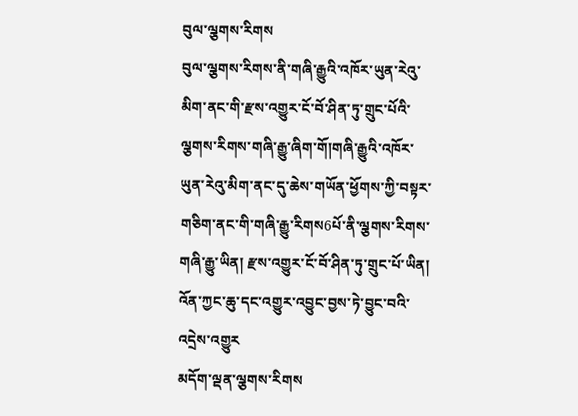བུལ་ལྕགས་རིགས
བུལ་ལྕགས་རིགས་ནི་གཞི་རྒྱུའི་འཁོར་ཡུན་རེའུ་མིག་ནང་གི་རྫས་འགྱུར་ངོ་བོ་ཤིན་ཏུ་གྲུང་པོའི་ལྕགས་རིགས་གཞི་རྒྱུ་ཞིག་གོ།གཞི་རྒྱུའི་འཁོར་ཡུན་རེའུ་མིག་ནང་དུ་ཆེས་གཡོན་ཕྱོགས་ཀྱི་བསྟར་གཅིག་ནང་གི་གཞི་རྒྱུ་རིགས6པོ་ནི་ལྕགས་རིགས་གཞི་རྒྱུ་ཡིན། རྫས་འགྱུར་ངོ་བོ་ཤིན་ཏུ་གྲུང་པོ་ཡིན། འོན་ཀྱང་ཆུ་དང་འགྱུར་འབྱུང་བྱས་ཏེ་བྱུང་བའི་འདྲེས་འགྱུར
མདོག་ལྡན་ལྕགས་རིགས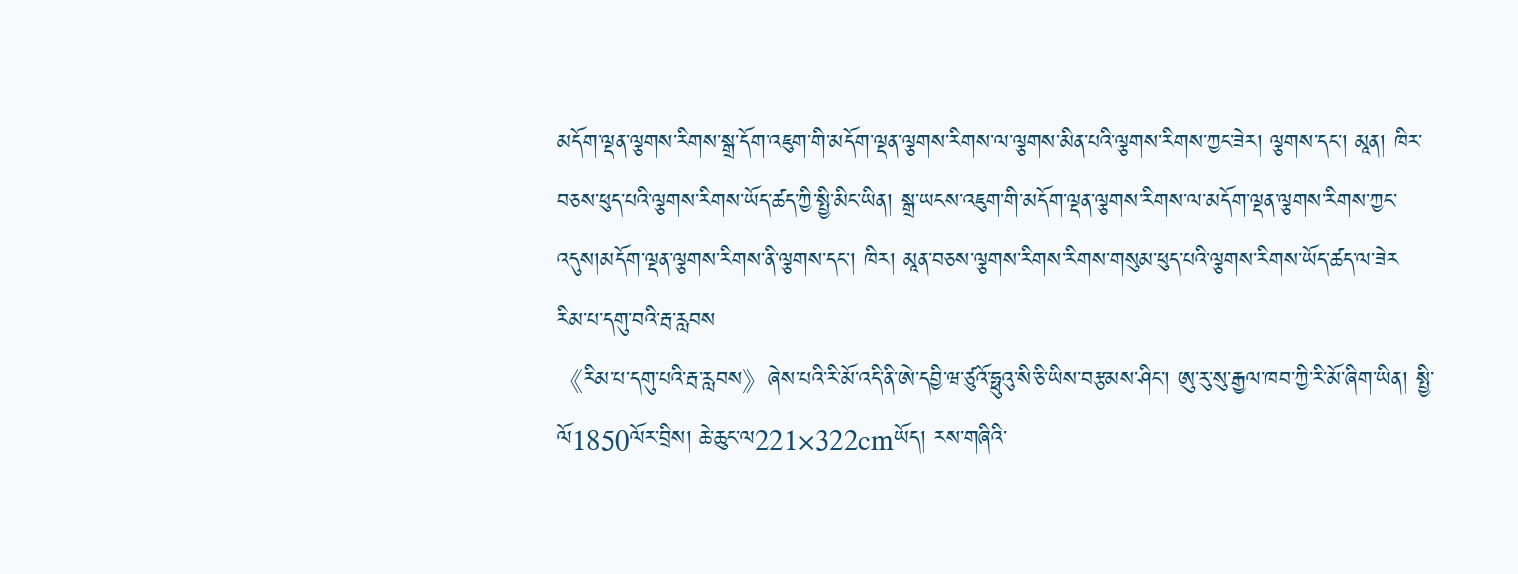མདོག་ལྡན་ལྕགས་རིགས་སྒྲ་དོག་འཇུག་གི་མདོག་ལྡན་ལྕགས་རིགས་ལ་ལྕགས་མིན་པའི་ལྕགས་རིགས་ཀྱང་ཟེར། ལྕགས་དང་། མཱན། ཁིར་བཅས་ཕུད་པའི་ལྕགས་རིགས་ཡོད་ཚད་ཀྱི་སྤྱི་མིང་ཡིན། སྒྲ་ཡངས་འཇུག་གི་མདོག་ལྡན་ལྕགས་རིགས་ལ་མདོག་ལྡན་ལྕགས་རིགས་ཀྱང་འདུས།མདོག་ལྡན་ལྕགས་རིགས་ནི་ལྕགས་དང་། ཁིར། མཱན་བཅས་ལྕགས་རིགས་རིགས་གསུམ་ཕུད་པའི་ལྕགས་རིགས་ཡོད་ཚད་ལ་ཟེར
རིམ་པ་དགུ་བའི་རྦ་རླབས
《རིམ་པ་དགུ་པའི་རྦ་རླབས》ཞེས་པའི་རི་མོ་འདི་ནི་ཨེ་དབྱི་ཝ་ཙུའོ་ཧྥུའུ་སི་ཅི་ཡིས་བརྩམས་ཤིང་། ཨུ་རུ་སུ་རྒྱལ་ཁབ་ཀྱི་རི་མོ་ཞིག་ཡིན། སྤྱི་ལོ1850ལོར་བྲིས། ཆེ་ཆུང་ལ221×322cmཡོད། རས་གཞིའི་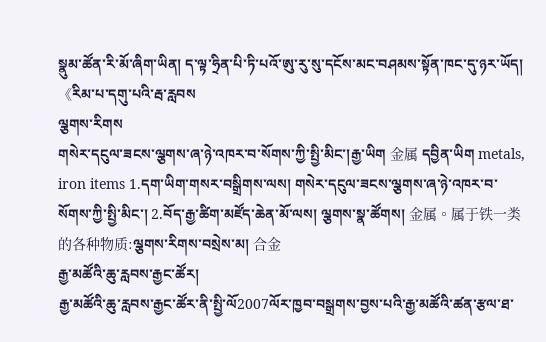སྣུམ་ཚོན་རི་མོ་ཞིག་ཡིན། ད་ལྟ་ཧྲིན་པི་ཏི་པའོ་ཨུ་རུ་སུ་དངོས་མང་བཤམས་སྟོན་ཁང་དུ་ཉར་ཡོད།《རིམ་པ་དགུ་པའི་རྦ་རླབས
ལྕགས་རིགས
གསེར་དངུལ་ཟངས་ལྕགས་ཞ་ཉེ་འཁར་བ་སོགས་ཀྱི་སྤྱི་མིང་།རྒྱ་ཡིག 金属 དབྱིན་ཡིག metals, iron items 1.དག་ཡིག་གསར་བསྒྲིགས་ལས། གསེར་དངུལ་ཟངས་ལྕགས་ཞ་ཉེ་འཁར་བ་སོགས་ཀྱི་སྤྱི་མིང་། 2.བོད་རྒྱ་ཚིག་མཛོད་ཆེན་མོ་ལས། ལྕགས་སྣ་ཚོགས། 金属。属于铁一类的各种物质:ལྕགས་རིགས་བསྲེས་མ། 合金
རྒྱ་མཚོའི་ཆུ་རླབས་རྒྱང་ཚོར།
རྒྱ་མཚོའི་ཆུ་རླབས་རྒྱང་ཚོར་ནི་སྤྱི་ལོ2007ལོར་ཁྱབ་བསྒྲགས་བྱས་པའི་རྒྱ་མཚོའི་ཚན་རྩལ་ཐ་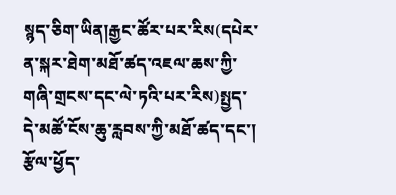སྙད་ཅིག་ཡིན།རྒྱང་ཚོར་པར་རིས(དཔེར་ན་སྐར་ཐེག་མཐོ་ཚད་འཇལ་ཆས་ཀྱི་གཞི་གྲངས་དང་ལེ་ཏའི་པར་རིས)སྤྱད་དེ་མཚོ་ངོས་ཆུ་རླབས་ཀྱི་མཐོ་ཚད་དང་། རྩོལ་ཕྱོད་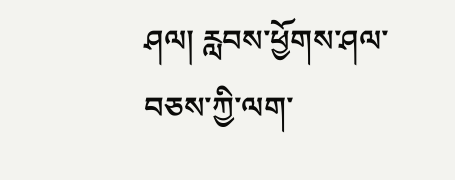ཤལ། རླབས་ཕྱོགས་ཤལ་བཅས་ཀྱི་ལག་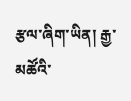རྩལ་ཞིག་ཡིན། རྒྱ་མཚོའི་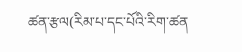ཚན་རྩལ(རིམ་པ་དང་པོའི་རིག་ཚན